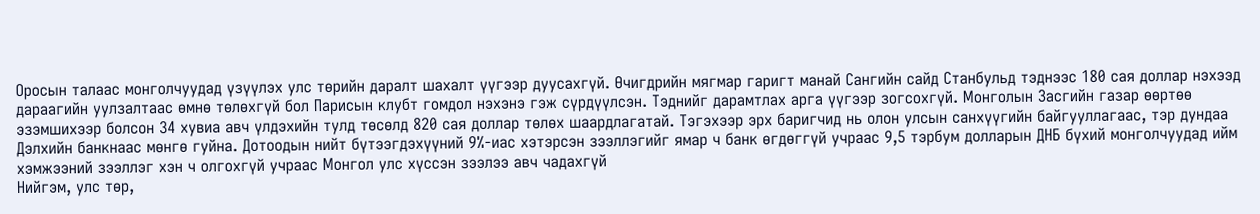Оросын талаас монголчуудад үзүүлэх улс төрийн даралт шахалт үүгээр дуусахгүй. Өчигдрийн мягмар гаригт манай Сангийн сайд Станбульд тэднээс 180 сая доллар нэхээд дараагийн уулзалтаас өмнө төлөхгүй бол Парисын клубт гомдол нэхэнэ гэж сүрдүүлсэн. Тэднийг дарамтлах арга үүгээр зогсохгүй. Монголын Засгийн газар өөртөө эзэмшихээр болсон 34 хувиа авч үлдэхийн тулд төсөлд 820 сая доллар төлөх шаардлагатай. Тэгэхээр эрх баригчид нь олон улсын санхүүгийн байгууллагаас, тэр дундаа Дэлхийн банкнаас мөнгө гуйна. Дотоодын нийт бүтээгдэхүүний 9%-иас хэтэрсэн зээллэгийг ямар ч банк өгдөггүй учраас 9,5 тэрбум долларын ДНБ бүхий монголчуудад ийм хэмжээний зээллэг хэн ч олгохгүй учраас Монгол улс хүссэн зээлээ авч чадахгүй
Нийгэм, улс төр,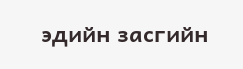эдийн засгийн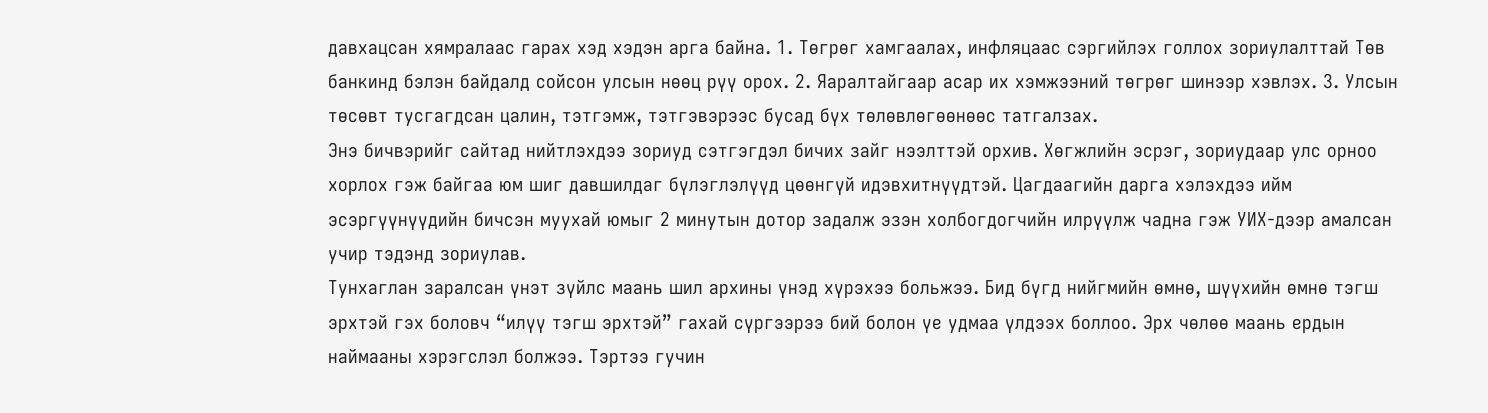давхацсан хямралаас гарах хэд хэдэн арга байна. 1. Төгрөг хамгаалах, инфляцаас сэргийлэх голлох зориулалттай Төв банкинд бэлэн байдалд сойсон улсын нөөц рүү орох. 2. Яаралтайгаар асар их хэмжээний төгрөг шинээр хэвлэх. 3. Улсын төсөвт тусгагдсан цалин, тэтгэмж, тэтгэвэрээс бусад бүх төлөвлөгөөнөөс татгалзах.
Энэ бичвэрийг сайтад нийтлэхдээ зориуд сэтгэгдэл бичих зайг нээлттэй орхив. Хөгжлийн эсрэг, зориудаар улс орноо хорлох гэж байгаа юм шиг давшилдаг бүлэглэлүүд цөөнгүй идэвхитнүүдтэй. Цагдаагийн дарга хэлэхдээ ийм эсэргүүнүүдийн бичсэн муухай юмыг 2 минутын дотор задалж эзэн холбогдогчийн илрүүлж чадна гэж УИХ-дээр амалсан учир тэдэнд зориулав.
Тунхаглан заралсан үнэт зүйлс маань шил архины үнэд хүрэхээ больжээ. Бид бүгд нийгмийн өмнө, шүүхийн өмнө тэгш эрхтэй гэх боловч “илүү тэгш эрхтэй” гахай сүргээрээ бий болон үе удмаа үлдээх боллоо. Эрх чөлөө маань ердын наймааны хэрэгслэл болжээ. Тэртээ гучин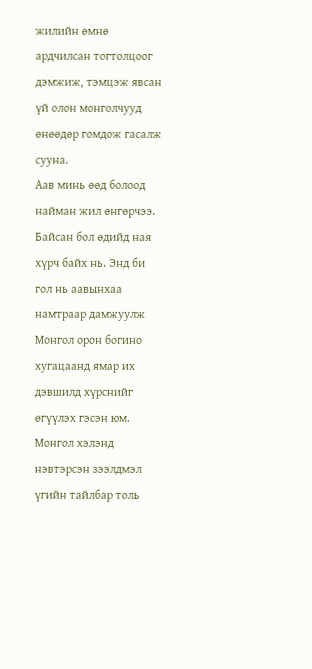жилийн өмнө ардчилсан тогтолцоог дэмжиж, тэмцэж явсан үй олон монголчууд өнөөдөр гомдож гасалж сууна.
Аав минь өөд болоод найман жил өнгөрчээ. Байсан бол өдийд ная хүрч байх нь. Энд би гол нь аавынхаа намтраар дамжуулж Монгол орон богино хугацаанд ямар их дэвшилд хүрснийг өгүүлэх гэсэн юм.
Монгол хэлэнд нэвтэрсэн зээлдмэл үгийн тайлбар толь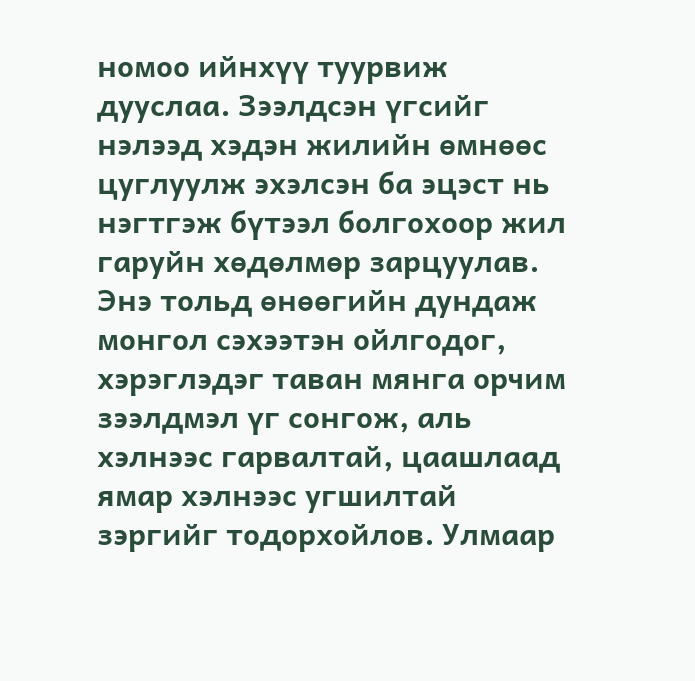номоо ийнхүү туурвиж дууслаа. Зээлдсэн үгсийг нэлээд хэдэн жилийн өмнөөс цуглуулж эхэлсэн ба эцэст нь нэгтгэж бүтээл болгохоор жил гаруйн хөдөлмөр зарцуулав. Энэ тольд өнөөгийн дундаж монгол сэхээтэн ойлгодог, хэрэглэдэг таван мянга орчим зээлдмэл үг сонгож, аль хэлнээс гарвалтай, цаашлаад ямар хэлнээс угшилтай зэргийг тодорхойлов. Улмаар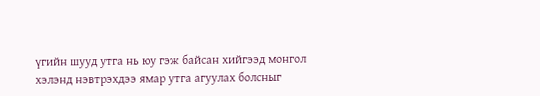үгийн шууд утга нь юу гэж байсан хийгээд монгол хэлэнд нэвтрэхдээ ямар утга агуулах болсныг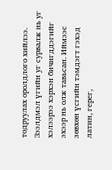тодруулах оролдлого хийлээ. Зээлдмэл үгийн уг сурвалж нь уг хэлээрээ хэрхэн бичигддэгийг эхээр нь олж тавьсан. Иймээс зөвхөн үсгийн тэмдэгт гэхэд латин, герег,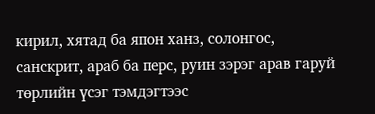кирил, хятад ба япон ханз, солонгос, санскрит, араб ба перс, руин зэрэг арав гаруй төрлийн үсэг тэмдэгтээс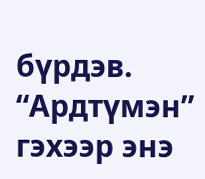бүрдэв.
“Ардтүмэн” гэхээр энэ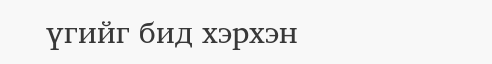үгийг бид хэрхэн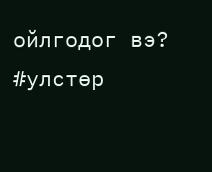ойлгодог вэ?
#улстөр